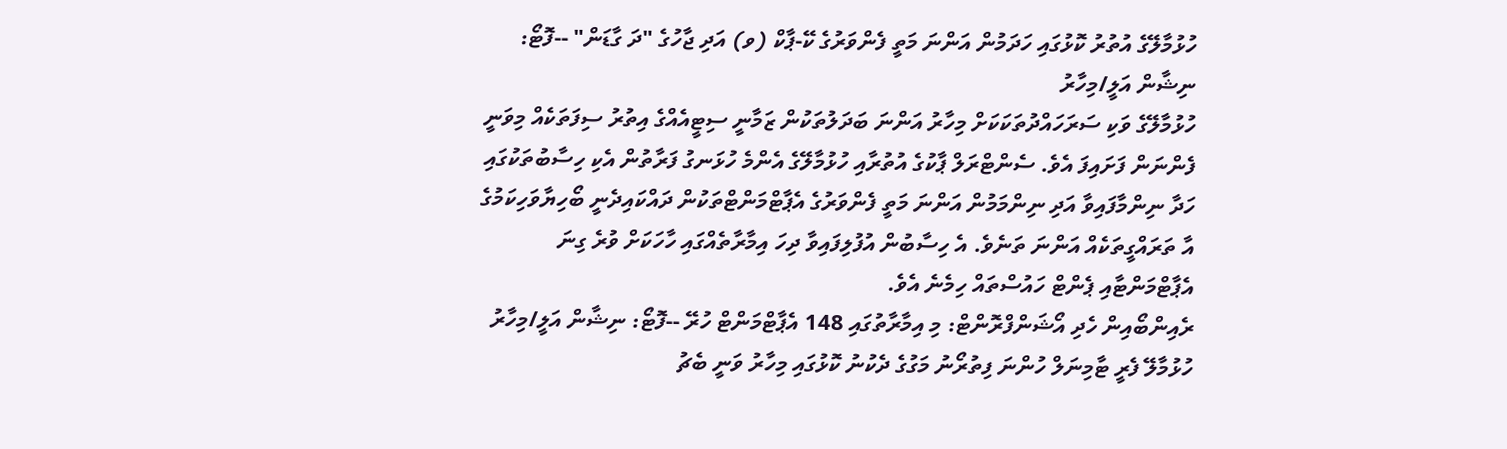ހުޅުމާލޭގެ އުތުރު ކޮޅުގައި ހަދަމުން އަންނަ މަތީ ފެންވަރުގެ ކޭ-ޕާކް (ވ) އަދި ޖާހުގެ "ދަ ގާޑަން" --ފޮޓޯ: ނިޝާން އަލީ/މިހާރު
ހުޅުމާލޭގެ ވަކި ސަރަހައްދުތަކަކަށް މިހާރު އަންނަ ބަދަލުތަކުން ޒަމާނީ ސިޓީއެއްގެ އިތުރު ސިފަތަކެއް މިވަނީ ފެންނަން ފަށައިފަ އެވެ. ސެންޓްރަލް ޕާކުގެ އުތުރާއި ހުޅުމާލޭގެ އެންމެ ހުޅަނގު ފަރާތުން އެކި ހިސާބުތަކުގައި ހަދާ ނިންމާފައިވާ އަދި ނިންމަމުން އަންނަ މަތީ ފެންވަރުގެ އެޕާޓްމަންޓްތަކުން ދައްކައިދެނީ ބޯހިޔާވަހިކަމުގެ އާ ތަރައްގީތަކެއް އަންނަ ތަނެވެ. އެ ހިސާބުން އުފުލިފައިވާ ދިހަ އިމާރާތެއްގައި ހާހަކަށް ވުރެ ގިނަ އެޕާޓްމަންޓާއި ޕެންޓް ހައުސްތައް ހިމެނެ އެވެ.
ރެއިންބޯއިން ހެދި އޯޝަންފްރޮންޓް: މި އިމާރާތުގައި 148 އެޕާޓްމަންޓް ހުރޭ --ފޮޓޯ: ނިޝާން އަލީ/މިހާރު
ހުޅުމާލޭ ފެރީ ޓާމިނަލް ހުންނަ ފިތުރޯނު މަގުގެ ދެކުނު ކޮޅުގައި މިހާރު ވަނީ ބެޗު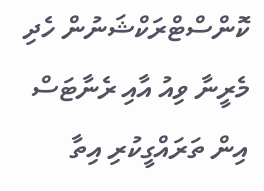ކޮންސްޓްރަކްޝަނުން ހެދި މެރީނާ ވިއު އާއި ރެނާޓަސް އިން ތަރައްގީކުރި އިތާ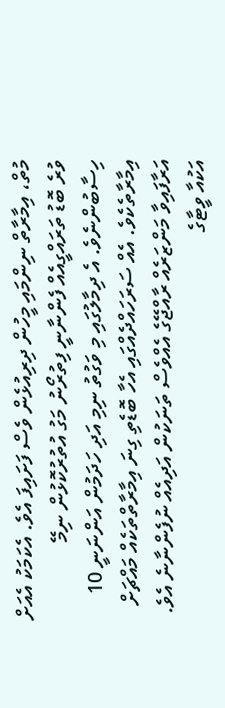މުތް، އިމާރާތް ނިންމައި މީހުން ދިރިއުޅެން ވެސް ފަށައިފަ އެވެ. އެކަމަކު އެއަށް ވުރެ ބޮޑު ތަރައްގީއެއް ފެންނާނީ ފިތުރޯނު މަގު އުތުރުކޮޅުން ނިމޭ ހިސާބުންނެވެ. އެ ދިމާލުގައި މި ވަގުތު ނިމި އަދި ހަދަމުން އަންނަނީ 10 އިމާރާތެކެވެ. އެއް ސަރަހައްދެއްގައި އެހާ ބޮޑެތި ގިނަ އިމާރާތްތަކެއް މައްޗަށް އަރާފައިވާ މަންޒަރެއް ރާއްޖޭގެ އެއްވެސް ތަނަކުން އަދިއެއް ނުފެންނާނެ އެވެ.
އަކުއާ ވީޓާގެ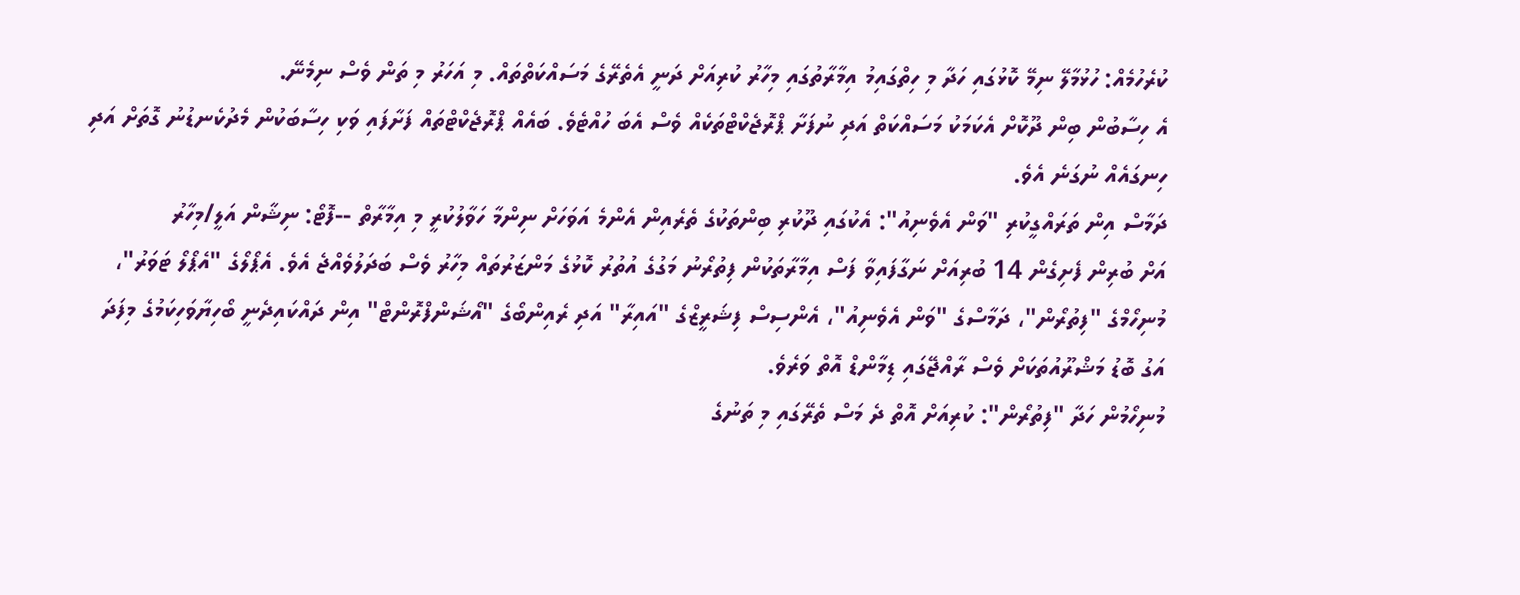ކުރެހުމެއް: ހުޅުމާލޭ ނިމޭ ކޮޅުގައި ހަދާ މި ހިތްގައިމު އިމާރާތުގައި މިހާރު ކުރިއަށް ދަނީ އެތެރޭގެ މަސައްކަތްތައް. މި އަހަރު މި ތަން ވެސް ނިމެނޭ.
އެ ހިސާބުން ބިން ދޫކޮށް އެކަމަކު މަސައްކަތް އަދި ނުފަށާ ޕްރޮޖެކްޓްތަކެއް ވެސް އެބަ ހުއްޓެވެ. ބައެއް ޕްރޮޖެކްޓްތައް ފަށާފައި ވަކި ހިސާބަކުން މެދުކެނޑުނު ގޮތަށް އަދި ހިނގައެއް ނުގަނެ އެވެ.
ދަމާސް އިން ތަރައްގީކުރި "ވަން އެވެނިއު": އެކުގައި ދޫކުރި ބިންތަކުގެ ތެރެއިން އެންމެ އަވަހަށް ނިންމާ ހަވާލުކުރީ މި އިމާރާތް --ފޮޓޯ: ނިޝާން އަލީ/މިހާރު
އަށް ބުރިން ފެށިގެން 14 ބުރިއަށް ނަގާފައިވާ ފަސް އިމާރާތަކުން ފިތުރޯނު މަގުގެ އުތުރު ކޮޅުގެ މަންޒަރުތައް މިހާރު ވެސް ބަދަލުވެއްޖެ އެވެ. އެޕޯލޯގެ "އެޕޯލޯ ޓަވަރު"، މުނިހޯމްގެ "ފިތުރޯން"، ދަމާސްގެ "ވަން އެވެނިއު"، އެންސިސް ފިޝަރީޒްގެ "އައިރާ" އަދި ރެއިންބޯގެ "އޯޝަންފްރޮންޓް" އިން ދައްކައިދެނީ ބޯހިޔާވަހިކަމުގެ މިފަދަ އަގު ބޮޑު މަޝްރޫއުތަކަށް ވެސް ރާއްޖޭގައި ޑިމާންޑް އޮތް ވަރެވެ.
މުނިހޯމުން ހަދާ "ފިތުރޯން": ކުރިއަށް އޮތް ދެ މަސް ތެރޭގައި މި ތަނުގެ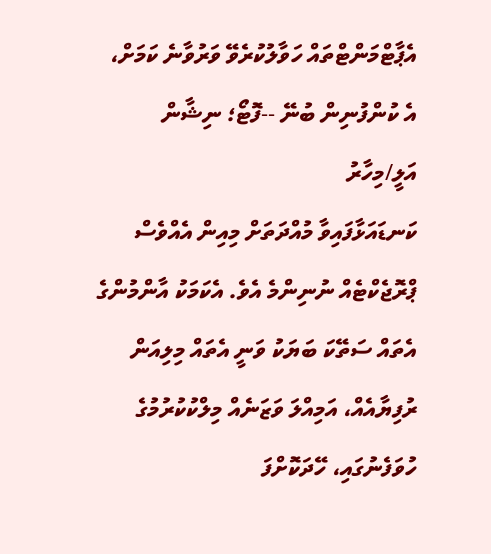އެޕާޓްމަންޓްތައް ހަވާލުކުރެވޭ ވަރުވާނެ ކަމަށް، އެ ކުންފުނިން ބުނޭ --ފޮޓޯ؛ ނިޝާން އަލީ/މިހާރު
ކަނޑައަޅާފައިވާ މުއްދަތަށް މިއިން އެއްވެސް ޕްރޮޖެކްޓެއް ނުނިންމެ އެވެ. އެކަމަކު އާންމުންގެ އެތައް ސަތޭކަ ބަޔަކު ވަނީ އެތައް މިލިއަން ރުފިޔާއެއް، އަމިއްލަ ވަޒަނެއް މިލްކުކުރުމުގެ ހުވަފެނުގައި، ހޭދަކޮށްފަ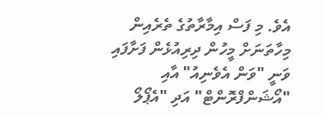އެވެ. މި ފަސް އިމާރާތުގެ ތެރެއިން މިހާތަނަށް މީހުން ދިރިއުޅެން ފަށާފައި ވަނީ "ވަން އެވެނިއު" އާއި "އޯޝަންފްރޮންޓް" އަދި "އެޕޯލޯ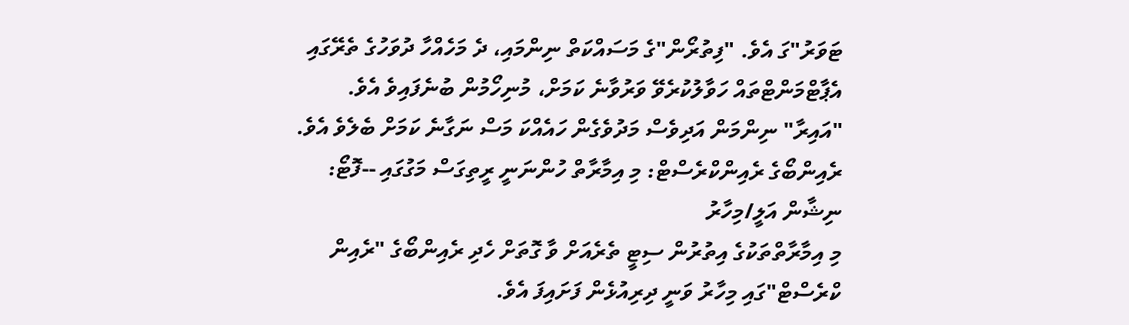ޓަވަރު"ގަ އެވެ. "ފިތުރޯން"ގެ މަސައްކަތް ނިންމައި، ދެ މަހެއްހާ ދުވަހުގެ ތެރޭގައި އެޕާޓްމަންޓްތައް ހަވާލުކުރެވޭ ވަރުވާނެ ކަމަށް، މުނިހޯމުން ބުނެފައިވެ އެވެ. "އައިރާ" ނިންމަން އަދިވެސް މަދުވެގެން ހައެއްކަ މަސް ނަގާނެ ކަމަށް ބެލެވެ އެވެ.
ރެއިންބޯގެ ރެއިންކްރެސްޓް: މި އިމާރާތް ހުންނަނީ ރީތިގަސް މަގުގައި --ފޮޓޯ: ނިޝާން އަލީ/މިހާރު
މި އިމާރާތްތަކުގެ އިތުރުން ސިޓީ ތެރެއަށް ވާ ގޮތަށް ހެދި ރެއިންބޯގެ "ރެއިން ކްރެސްޓް"ގައި މިހާރު ވަނީ ދިރިއުޅެން ފަށައިފަ އެވެ.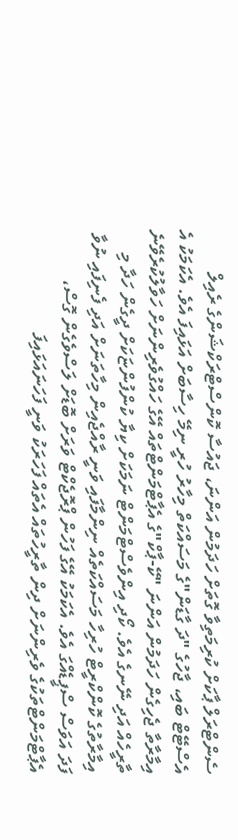ސެންޓްރަލް ޕާކަށް ކުރިމަތިވާ ގޮތަށް ހަދަމުން އަންނަ، ޖައުސާ ކޮންސްޓްރަކްޝަންގެ ރެއިލް އެސްޓޭޓް ބައި، ޖާހުގެ "ދަ ގާޑަން"ގެ މަސައްކަތް މިހާރު ހުރީ ނިމޭ ހިސާބަށް އަޅައިފަ އެވެ. އެކަމަކު އެ އިމާރާތާ ޖެހިގެން ހަދަމުން އަންނަ "ކޭ-ޕާކް"ގެ އެޕާޓްމަންޓްތައް އޭގެ ހައްގުވެރިންނަށް ހަވާލުކުރެވޭނެ ތާރީހެއް އަދި ނޭނގެ އެވެ. ކޯދި އިންވެސްޓްމަންޓް ނަމަކަށް ކިޔާ ކުންފުންޏަކަށް ދީގެން ހަދާ މި އިމާރާތުގެ ކޮންކްރީޓް ހުރިހާ މަސައްކަތެއް ނިންމާފައި ވަނީ ރާއްޖެއިން މިހާތަނަށް އަދި ފެނިފައި ނުވާ ފަދަ އަވަސް ސްޕީޑެއްގަ އެވެ. އެކަމަކު އޭގެ ފަހުން ޕްރޮޖެކްޓް ވަރަށް ބޮޑަށް ލަސްވެގެން ގޮސް، އެޕާޓްމަންޓްތަކުގެ ވެރިންނަށް ދިން ތާރީހުތައް އެތައް ފަހަރަކު ވަނީ ފަހަނައަޅައިފަ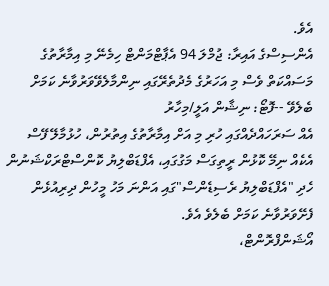އެވެ.
އެންސިސްގެ އައިރާ: ޖުމްލަ 94 އެޕާޓްމަންޓް ހިމެނޭ މި އިމާރާތުގެ މަސައްކަތް ވެސް މި އަހަރުގެ މެދުތެރޭގައި ނިންމާލެވޭވަރުވާނެ ކަމަށް ބެލެވޭ --ފޮޓޯ: ނިޝާން އަލީ/މިހާރު
އެއް ސަރަހައްދެއްގައި ހުރި މި އަށް އިމާރާތުގެ އިތުރުން، ހުޅުމާލޭ ފޭސް އެކެއް ނިމޭ ކޮޅުން ރީތިގަސް މަގުގައި، އެފްޑަބްލިޔު ކޮންސްޓްރަކްޝަނުން ހެދި "އެފްޑަބްލިޔު ރެސިޑެންސް"ގައި އަންނަ މަހު މީހުން ދިރިއުޅެން ފެށޭވަރުވާނެ ކަމަށް ބެލެވެ އެވެ.
އޯޝަންފްރޮންޓް،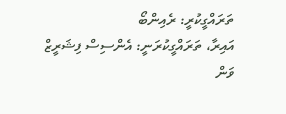ތަރައްގީކުރީ: ރެއިންބޯ
އައިރާ، ތަރައްގީކުރަނީ: އެންސިސް ފިޝަރީޒް
ވަން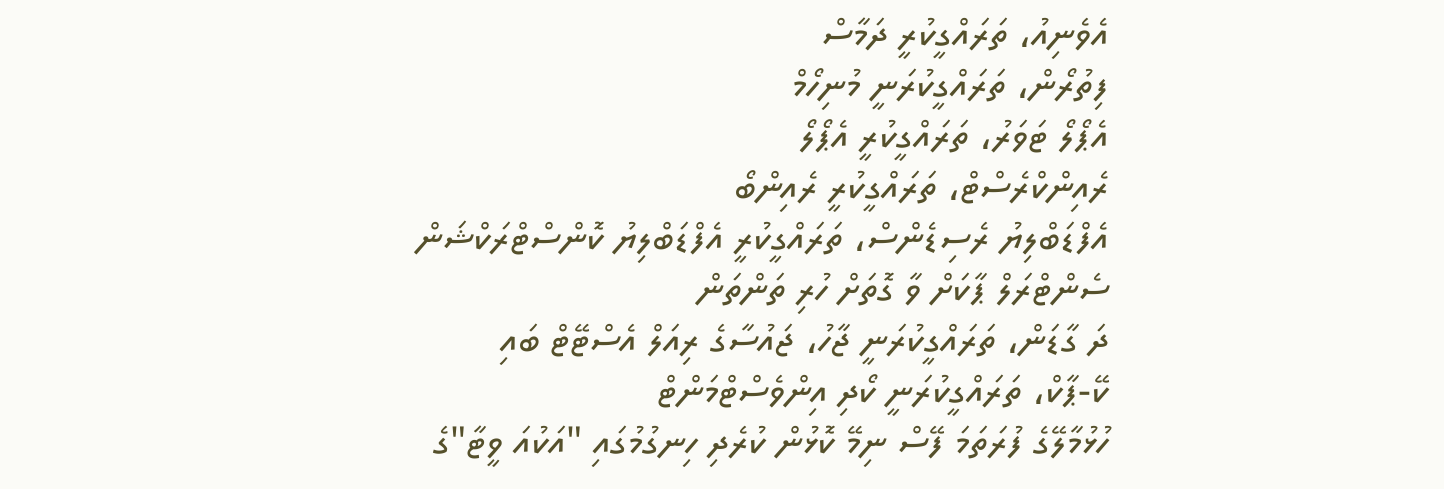އެވެނިއު، ތަރައްގީކުރީ ދަމާސް
ފިތުރޯން، ތަރައްގީކުރަނީ މުނިހޯމް
އެޕޯލޯ ޓަވަރު، ތަރައްގީކުރީ އެޕޯލޯ
ރެއިންކްރެސްޓް، ތަރައްގީކުރީ ރެއިންބޯ
އެފްޑަބްލިޔު ރެސިޑެންސް، ތަރައްގީކުރީ އެފްޑަބްލިޔު ކޮންސްޓްރަކްޝަން
ސެންޓްރަލް ޕާކަށް ވާ ގޮތަށް ހުރި ތަންތަން
ދަ ގާޑަން، ތަރައްގީކުރަނީ ޖާހު، ޖައުސާގެ ރިއަލް އެސްޓޭޓް ބައި
ކޭ-ޕާކް، ތަރައްގީކުރަނީ ކޯދި އިންވެސްޓްމަންޓް
ހުޅުމާލޭގެ ފުރަތަމަ ފޭސް ނިމޭ ކޮޅުން ކުރެދި ހިނގުމުގައި "އަކުއަ ވީޓާ"ގެ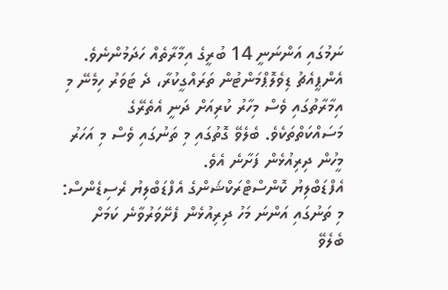ނަމުގައި އަންނަނީ 14 ބުރީގެ އިމާރާތެއް ހަދަމުންނެވެ. އެންޕީއެޗު ޑިވެލޮޕްމަންޓުން ތަރައްގީކުރާ، ދެ ޓަވަރު ހިމެނޭ މި އިމާރާތުގައި ވެސް މިހާރު ކުރިއަށް ދަނީ އެތެރޭގެ މަސައްކަތްތަކެވެ. ބެލެވޭ ގޮތުގައި މި ތަނުގައި ވެސް މި އަހަރު މީހުން ދިރިއުޅެން ފަށާނެ އެވެ.
އެފްޑަބްލިޔު ކޮންސްޓްރަކްޝަންގެ އެފްޑަބްލިޔު ރެސިޑެންސް: މި ތަނުގައި އަންނަ މަހު ދިރިއުޅެން ފެށޭވަރުވާނެ ކަމަށް ބެލެވޭ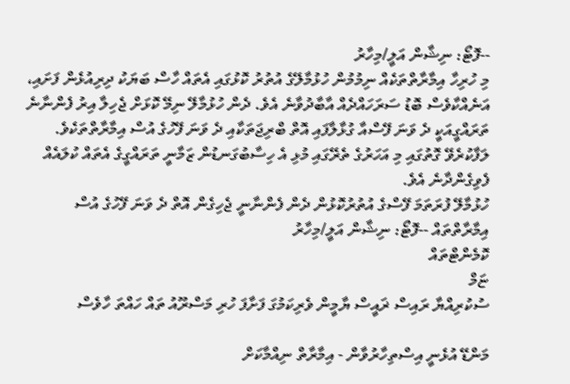--ފޮޓޯ: ނިޝާން އަލީ/މިހާރު
މި ހުރިހާ އިމާރާތްތަކެއް ނިމުމުން ހުޅުމާލޭގެ އުތުރު ކޮޅުގައި އެތައް ހާސް ބަޔަކު ދިރިއުޅެން ފަށައި، އަނެއްކާވެސް ބޮޑު ސަރަހައްދެއް އާބާދުވާނެ އެވެ. ދެން ހުޅުމާލޭ ނިމޭ ކޮޅަށް ޖެހިލާ އިރު ފެންނާނެ ތަރައްގީއަކީ ދެ ވަނަ ފޭސްއާ ގުޅާލާފައި އޮތް ބްރިޖަތަކާއި ދެ ވަނަ ފޭހުގެ އުސް އިމާރާތްތަކެވެ. ލަފާކުރެވޭ ގޮތުގައި މި އަހަރުގެ ތެރޭގައި މުޅި އެ ހިސާބުގަނޑުން ޒަމާނީ ތަރައްގީގެ އެތައް ކުލައެއް ފެވިގެންދާނެ އެވެ.
ހުޅުމާލޭ ފުރަތަމަ ފޭސްގެ އުތުރުކޮޅުން ދެން ފެންނާނީ ޖެހިގެން އޮތް ދެ ވަނަ ފޭހުގެ އުސް އިމާރާތްތައް --ފޮޓޯ: ނިޝާން އަލީ/މިހާރު
ކޮމެންޓްތައް
ޏަމް
ސުކުރިއްޔާ ރައިސް ޜައީސް ޔާމީން ވެރިކަމުގަ ފަށާފަ ހުރި މަސްރޫއު ތައް ހައްތަ ހާވެސް

މަންޑޭ އުޅެނީ އިސްތިހާރުވާން - އިމާރާތް ނިއްމާކަށް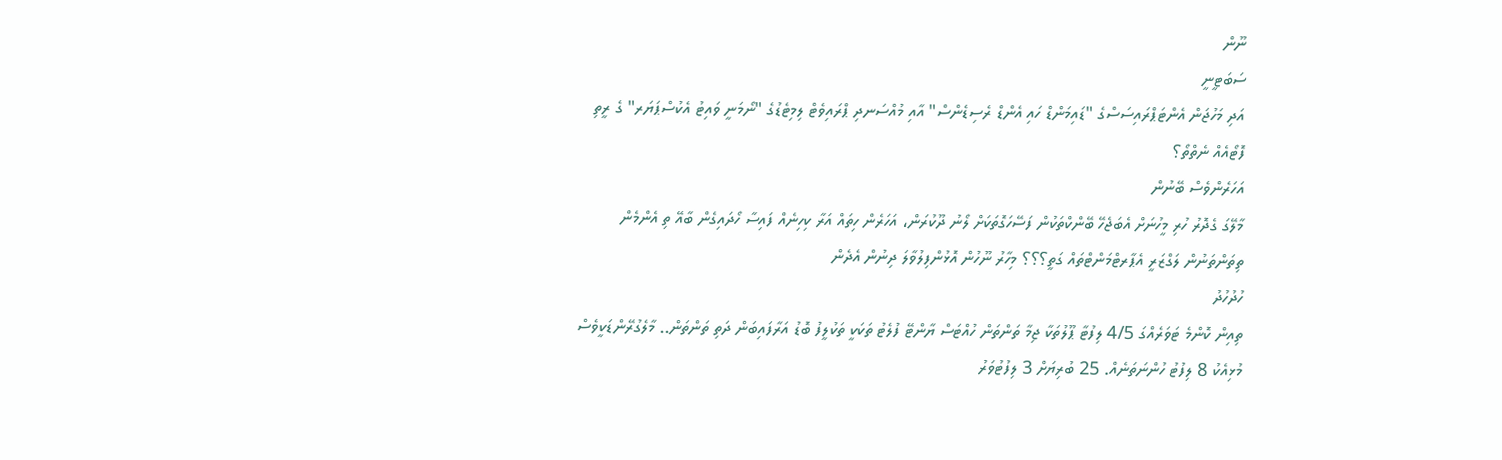ނޫން
ސަބަޓީނީ
އަދި މަހުޖަން އެންޓަޕްރައިސަސްގެ "ޑައިމަންޑް ހައި އެންޑް ރެސިޑެންސް" އާއި މުއްސަނދި ޕްރައިވެޓް ލިމިޓެޑުގެ "ނޯމަނީ ވައިޓު އެކުސްޕަޔަރ" ގެ ރީތި ފޮޓޯއެއް ނެތްތޯ؟
އަހަރެންވެސް ބޭނުން
މާލޭގަ ގެދޮރު ހުރި މީހުނަށް އެބަޖެހޭ ބޭންކްތަކުން ފަސޭހަގޮތަކަށް ލޯނު ދޫކުރަން، އަހަރެން ހިތައް އަރާ ކިހިނެއް ފައިސާ ހޯދައިގެން ބާއޭ ތި އެންމެން ތިތަންތަނުން ލަގްޒަރީ އެޕާރޓްމަންޓްތައް ގަތީ؟؟؟ މިހާރު ނޫހުން އޮޅުންފިލުވާލަ ދިނުން އެދެން
ހުދުހުދު
ތިއިން ކޮންމެ ޓަވަރެއްގަ 4/5 ލިފުޓާ ޕޫލުތަކާ ޖިމާ ތަންތަން ހުއްޓަސް ޔާންޓޭ ފުލެޓު ތަކަކީ ތަކުލީފު ބޮޑު އަރާފައިބަން ދަތި ތަންތަން.. މާލެގުރޭންޑަކީވެސް މުޅިއެކު 8 ލިފުޓު ހުންނަތަނެއް. 25 ބުރިޔަށް 3 ލިފުޓުވަރު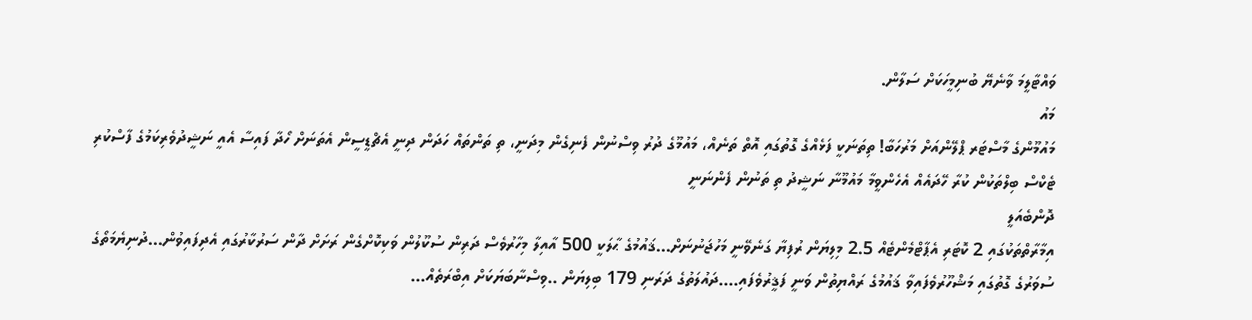ވައްޓާލީމަ ވާނެޔޭ ބުނިމީހަކަށް ސަލާން.
މައު
މައުމޫންގެ މާސްޓަރ ޕްލޭންއަށް މަރުހަބާ! ތިތަނަކީ ފަޅެއްގެ ގޮތުގައި އޮތް ތަނެއް، މައުމޫގެ ދުރު ވިސްނުން ފެނިގެން މިދަނީ، ތި ތަންތައް ހަދަން ދިނީ އެޗްޑީސީން އެތަނަށް ހޯދާ ފައިސާ އެއީ ނަޝީދުވެރިކަމުގެ ފާސްކުރި ޓެކްސް ބިލްތަކުން ކުރާ ހޭދައެއް އެހެންވީމާ މައުމޫނާ ނަޝީދު ތި ތަނުން ފެންނަނީ
ދޮންބެއަލީ
އިމާރާތްތަކުގައި 2 ކޮޓަރި އެޕާޓްމެންޓެއް 2.5 މިލިޔަން ރުފިޔާ ގަނެވޭނީ މަހުޖަނުނަށް...ޤައުމުގެ ޙާލަކީ 500 އާއިލާ މިހާރުވެސް ދަރިން ސުކޫލުން ވަކިކޮށްގެން ރަށަށް ދާން ސަރުކާރުގައި އެދިފައިވުން...ދުނިޔެމަތޯގެ ސުވަރުގެ ގޮތުގައި މަޝްހޫރުވެފައިވާ ޤައުމުގެ ރައްޔިތުން ވަނީ ފަޤީރުވެފައި....ދައުލަތުގެ ދަރަނި 179 ބިލިޔަން ..ވިސްނާބަޔަކަށް އިބްރަތެއް...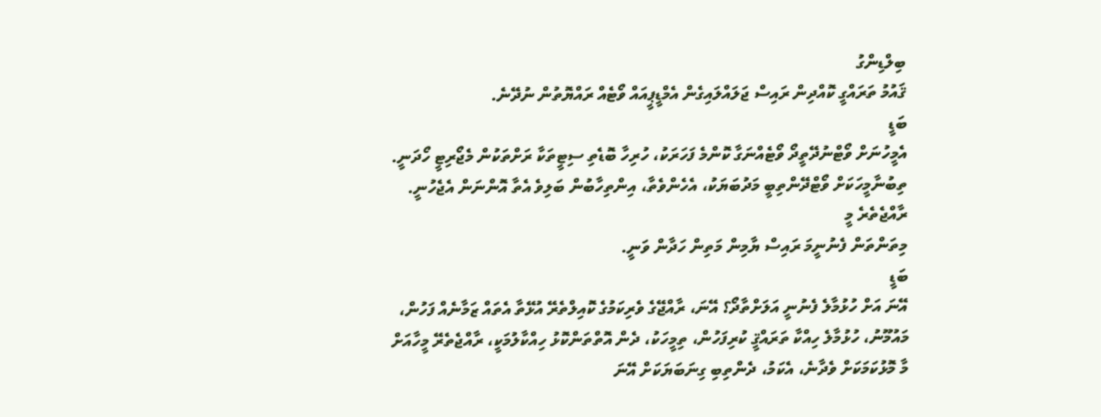ބިލްޑިންގު
ޤައުމު ތަރައްގީ ކޮއްދިން ރައިސް ޖަލައްލައިގެން އެމްޑީޕީއައް ވޯޓެއް ރައްޔޮތުން ނުދޭނެ.
ބަޑީ
އެމީހުނަށް ވޯޓްނުދޭތީދޯ ވޯޓެއްނަގާ ކޮންމެ ފަހަރަކު، ހުރިހާ ބޮޑެތި ސިޓީތަކާ ރަށްތަކުން މެޖޯރިޓީ ހޯދަނީ. ތިބުނާމީހަކަށް ވޯޓްދޭންތިބީ މަދުބަޔަކު، އެހެންވެތާ، އިންތިހާބުން ބަލިވެ އެތާ އޮންނަން އެޖެހުނީ.
ރާއްޖެތެރެ މީ
މިތަންތަން ފެނުނީމަ ރައިސް ޔާމިން މަތިން ހަދާން ވަނީ.
ބަޑީ
އޭނަ އަށް ހުޅުމާލެ ފެނުނީ އަލަށްތާދޯ؟ އޭނަ، ރާއްޖޭގެ ވެރިކަމުގެ ކޮއިލްތެރޭ އުޅޭތާ އެތައް ޒަމާނެއް ފަހުން، މައުމޫނު، ހުޅުމާލެ ހިއްކާ ތަރައްޤީ ކުރިފަހުން، ތިމީހަކު، ދެން އޮތްތަންކޮޅު ހިއްކާލުމަކީ، ރާއްޖެތެރޭ މީހާއަށް މާ މޮޅުކަމަކަށް ވެދާނެ، އެކަމު، ދެންތިބި ގިނަބަޔަކަށް އޭނަ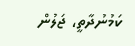ކަމުނުދާތީ، ޖަލުން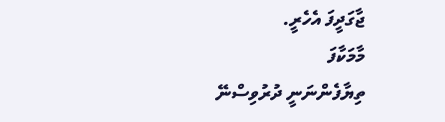ޖާގަދީފަ އެހެރީ.
މާމަކާފަ
ތިޔާފެންނަނީ ދުރުވިސްނޭ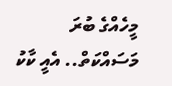މީހެއްގެ ބުރަ މަސައްކަތް.. އެއީ ކާކު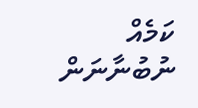ކަމެއް ނުބުނާނަން